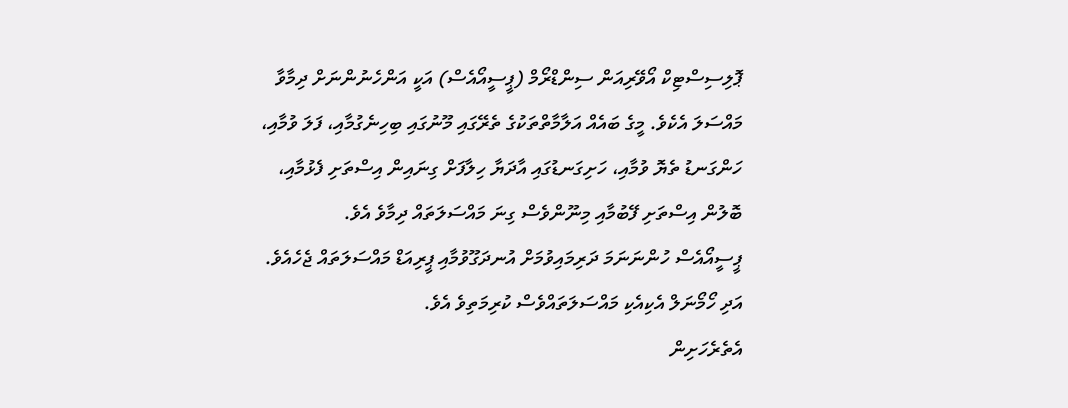ޕޮލިސިސްޓިކް އޯވޭރިއަން ސިންޑްރޯމް (ޕީސީއޯއެސް) އަކީ އަންހެނުންނަށް ދިމާވާ މައްސަލަ އެކެވެ. މީގެ ބައެއް އަލާމާތްތަކުގެ ތެރޭގައި މޫނުގައި ބިހިނެގުމާއި، ފަލަ ވުމާއި، ހަންގަނޑު ތެޔޮ ވުމާއި، ހަށިގަނޑުގައި އާދަޔާ ހިލާފަށް ގިނައިން އިސްތަށި ފެޅުމާއި، ބޮލުން އިސްތަށި ފޭބުމާއި މިނޫންވެސް ގިނަ މައްސަލަތައް ދިމާވެ އެވެ.
ޕީސީއޯއެސް ހުންނަނަމަ ދަރިމައިވުމަށް އުނދަގޫވުމާއި ޕީރިއަޑް މައްސަލަތައް ޖެހެއެވެ. އަދި ހޯމޯނަލް އެކިއެކި މައްސަލަތައްވެސް ކުރިމަތިވެ އެވެ.
އެތެރެހަށިން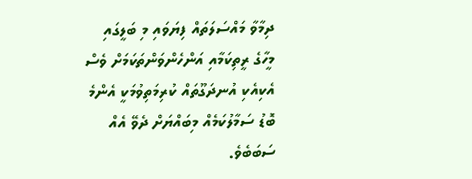ދިމާވާ މައްސަލަތައް ފިޔަވައި މި ބަލީގައި މީހާގެ ރީތިކަމާއި އަންހެންވަންތަކަމަށް ވެސް އެކިއެކި އުނދަގޫތައް ކުރިމަތިވުމަކީ އެންމެ ބޮޑު ސަމާލުކަމެއް މިބައްޔަށް ދެވޭ އެއް ސަބަބެވެ.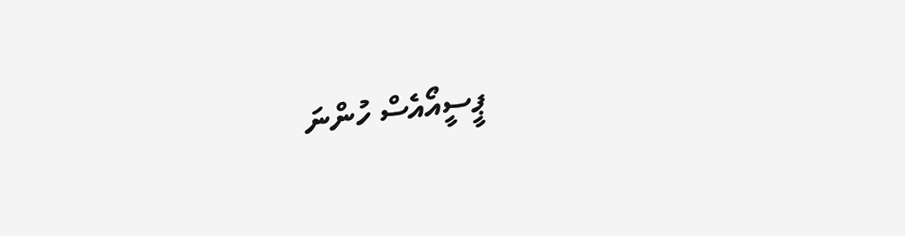ޕީސީއޯއެސް ހުންނަ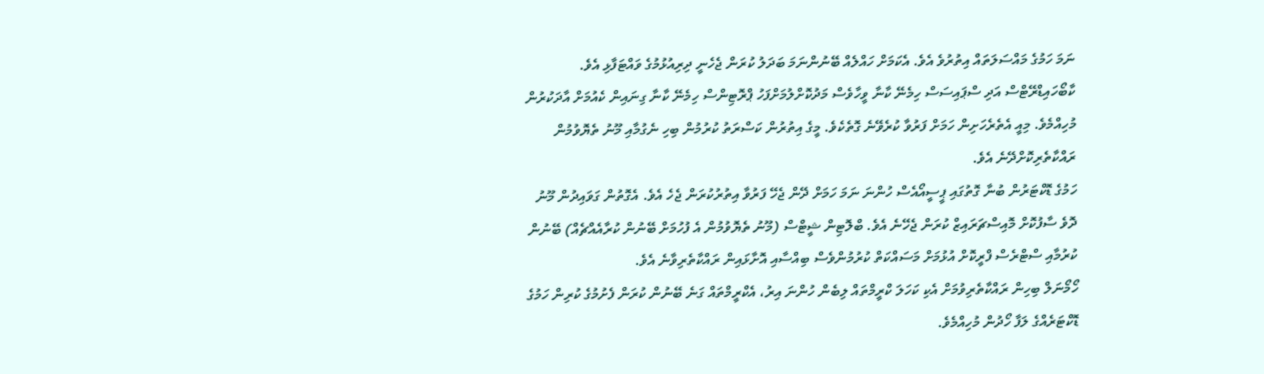ނަމަ ހަމުގެ މައްސަލަތައް އިތުރުވެ އެވެ. އެކަމަށް ހައްލެއް ބޭނުންނަމަ ބަދަލު ކުރަން ޖެހެނީ ދިރިއުޅުމުގެ ވައްޓަފާޅި އެވެ. ކާބޯހައިޑްރޭޓްސް އަދި ސްޕައިސަސް ހިމެނޭ ކާނާ ވީހާވެސް މަދުކޮށްލުމަށްފަހު ޕްރޮޓިންސް ހިމެނޭ ކާނާ ގިނައިން ކެއުމަށް އާދަކުރުން މުހިއްމެވެ. މިއީ އެތެރެހަށިން ހަމަށް ފަރުވާ ކުރެވޭނެ ގޮތެކެވެ. މީގެ އިތުރުން ކަސްރަތު ކުރުމުން ބިހި ނެގުމާއި މޫނު ތެޔޮވުމުން ރައްކާތެރިކޮށްދޭނެ އެވެ.
ހަމުގެ ޑޮކްޓަރުން ބުނާ ގޮތުގައި ޕީސީއޯއެސް ހުންނަ ނަމަ ހަމަށް ދޭން ޖެހޭ ފަރުވާ އިތުރުކުރަން ޖެހެ އެވެ. އެގޮތުން ގަވައިދުން މޫނު ދޮވެ ސާފުކޮށް މޮއިސްޗަރައިޒް ކުރަން ޖެހޭނެ އެވެ. ބްލޮޓިން ޝީޓްސް (މޫނު ތެޔޮވުމުން އެ ފުހުމަށް ބޭނުން ކުރާއެއްޗެއް) ބޭނުން ކުރުމާއި ސްޓްރެސް ފްރީކޮށް އުޅުމަށް މަސައްކަތް ކުރުމުންވެސް ބިއްސާއި އޮށާޅައިން ރައްކާތެރިވާނެ އެވެ.
ހޯމޯނަލް ބިހިން ރައްކާތެރިވުމަށް އެކި ކަހަލަ ކްރީމްތައް ލިބެން ހުންނަ އިރު، އެކްރީމްތައް ގަނެ ބޭނުން ކުރަން ފެށުމުގެ ކުރިން ހަމުގެ ޑޮކްޓަރެއްގެ ލަފާ ހޯދުން މުހިއްމެވެ.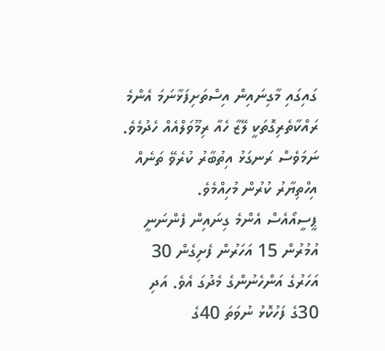ގައިގައި މާގިނައިން އިސްތަށިފަޅާނަމަ އެންމެ ރައްކާތެރިގޮތަކީ ލޭޒާ ހެއާ ރިމޫވަލްއެއް ހެދުމެވެ. ނަމަވެސް ރަނގަޅު އިތުބާރު ކުރެވޭ ތަނެއް އިހްތިޔާރު ކުރުން މުހިއްމެވެ.
ޕީސީއޯއެސް އެންމެ ގިނައިން ފެންނަނީ އުމުރުން 15 އަހަރުން ފެށިގެން 30 އަހަރުގެ އަންހެނުންގެ މެދުގަ އެވެ. އަދި 30ގެ ފަހުކޮޅު ނުވަތަ 40ގެ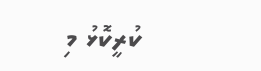ކުރީކޮޅު މި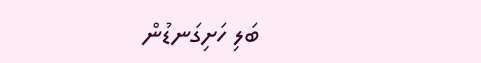ބަލި ހަށިގަނޑުން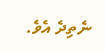ނެތިދެ އެވެ.